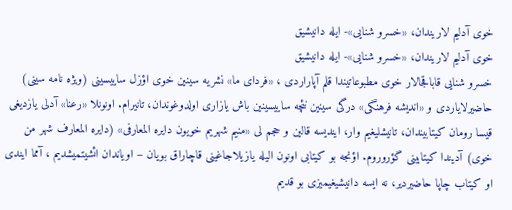خوی آدلیم لاریندان، «خسرو شنایی»- ایله دانیشیق
خوی آدلیم لاریندان، «خسرو شنایی»- ایله دانیشیق
خسرو شنایی قاباقجالار خوی مطبوعاتیندا قلم آپاراردی ، «فردای ما» نشریه سینین خوی اؤزل ساییسینی (ویژه نامه سینی) حاضیرلایاردی و «اندیشه فرهنگی» درگی سینین نئچه ساییسینین باش یازاری اولدوغوندان، تانیرام. اونونلا «رعنا» آدلی یازدیغی قیسا رومان كیتابیندان، تانیشلیغیم وار، ایندیسه قالین و حجم لی «منیم شهریم خویون دایره المعارفی» (دایره المعارف شهر من خوی) آدیندا كیتابینی گؤروروم. اؤنجه بو كیتابی اونون الیله یازیلاجاغینی قاچاراق بویان – اویاندان ائشیتمیشدیم ، آمما ایندی او كیتاب چاپا حاضیردیر، نه ایسه دانیشیغیمیزی بو قدیم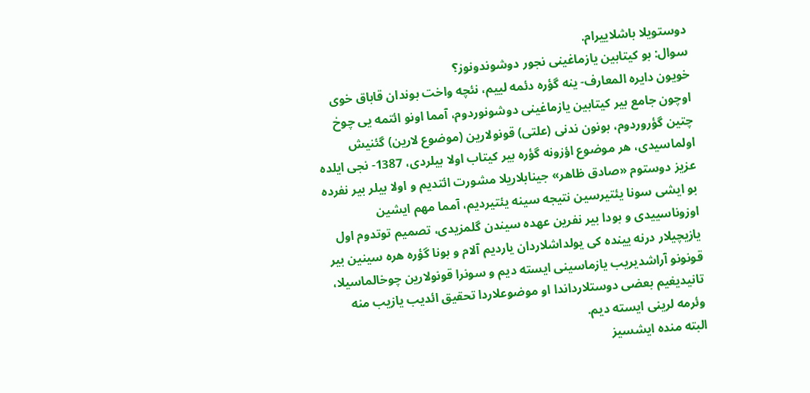دوستویلا باشلاییرام.
سوال: بو كیتابین یازماغینی نجور دوشوندونوز؟
خویون دایره المعارف- ینه گؤره دئمه لییم، نئچه واخت بوندان قاباق خوی اوچون جامع بیر كیتابین یازماغینی دوشونوردوم، آمما اونو ائتمه یی چوخ چتین گؤروردوم، بونون ندنی (علتی) قونولارین (موضوع لارین) گئنیش اولماسیدی، هر موضوع اؤزونه گؤره بیر كیتاب اولا بیلردی، 1387- نجی ایلده عزیز دوستوم «صادق ظاهر» جینابلاریلا مشورت ائتدیم و اولا بیلر بیر نفرده بو ایشی سونا یئتیرسین نتیجه سینه یئتیردیم، آمما مهم ایشین اوزوناسییدی و بودا بیر نفرین عهده سیندن گلمزیدی، تصمیم توتدوم اول یازیچیلار درنه یینده كی یولداشلاردان یاردیم آلام و بونا گؤره هره سینین بیر قونونو آراشدیریب یازماسینی ایسته دیم و سونرا قونولارین چوخالماسیلا، تانیدیغیم بعضی دوستلارداندا او موضوعلاردا تحقیق ائدیب یازیب منه وئرمه لرینی ایسته دیم.
البته منده ایشسیز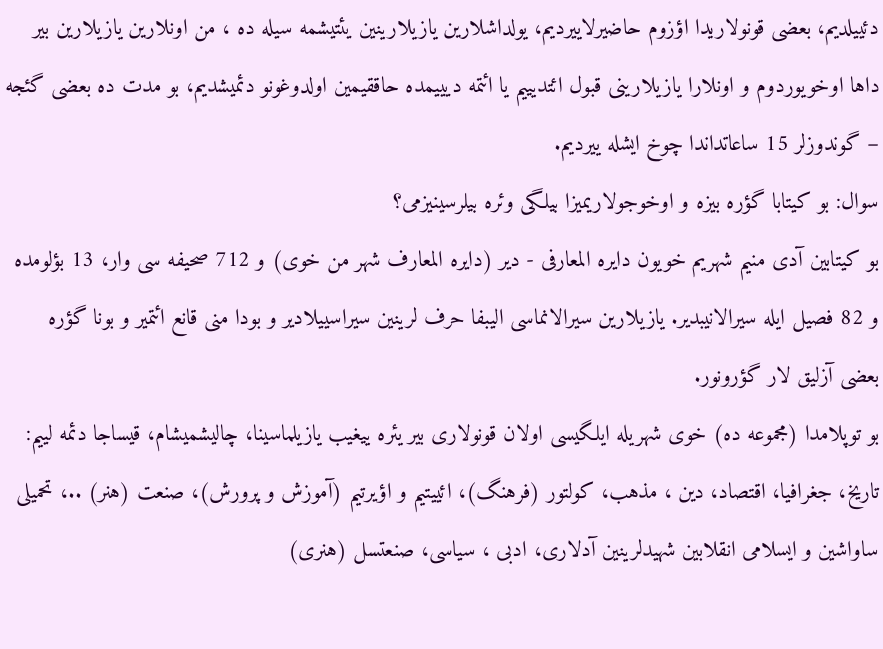دئییلدیم، بعضی قونولاریدا اؤزوم حاضیرلاییردیم، یولداشلارین یازیلارینین یئتیشمه سیله ده ، من اونلارین یازیلارین بیر داها اوخویوردوم و اونلارا یازیلارینی قبول ائتدیییم یا ائتمه دیییمده حاققیمین اولدوغونو دئمیشدیم، بو مدت ده بعضی گئجه – گوندوزلر 15 ساعاتداندا چوخ ایشله ییردیم.
سوال: بو كیتابا گؤره بیزه و اوخوجولاریمیزا بیلگی وئره بیلرسینیزمی؟
بو كیتابین آدی منیم شهریم خویون دایره المعارفی - دیر (دایره المعارف شهر من خوی) و 712 صحیفه سی وار، 13 بؤلومده و 82 فصیل ایله سیرالانیبدیر. یازیلارین سیرالانماسی الیبفا حرف لرینین سیراسییلادیر و بودا منی قانع ائتمیر و بونا گؤره بعضی آزلیق لار گؤرونور.
بو توپلامدا (مجموعه ده) خوی شهریله ایلگیسی اولان قونولاری بیر یئره ییغیب یازیلماسینا، چالیشمیشام، قیساجا دئمه لییم: تاریخ، جغرافیا، اقتصاد، دین ، مذهب، كولتور (فرهنگ)، ائییتیم و اؤیرتیم (آموزش و پرورش)، صنعت (هنر) ..، تحمیلی ساواشین و ایسلامی انقلابین شهیدلرینین آدلاری، ادبی ، سیاسی، صنعتسل (هنری)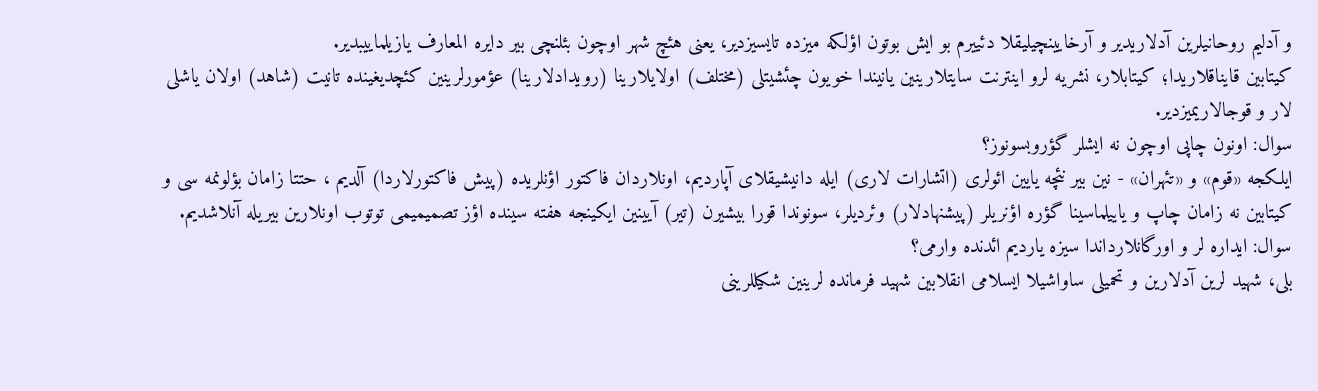و آدلیم روحانیلرین آدلاریدیر و آرخایینچیلیقلا دئییرم بو ایش بوتون اؤلكه میزده تایسیزدیر، یعنی هئچ شهر اوچون بئلنچی بیر دایره المعارف یازیلماییبدیر.
كیتابین قایناقلاریدا؛ كیتابلار، نشریه لرو اینترنت سایتلارینین یانیندا خویون چئشیتلی (مختلف) اولایلارینا (رویدادلارینا) عؤمورلرینین كئچدیغینده تانیت (شاهد) اولان یاشلی لار و قوجالاریمیزدیر.
سوال: اونون چاپی اوچون نه ایشلر گؤروبسونوز؟
ایلكجه «قوم» و «تئهران» - نین بیر نئچه یایین ائولری (اتشارات لاری) ایله دانیشیقلای آپاردیم، اونلاردان فاكتور اؤنلریده (پیش فاكتورلاردا) آلدیم ، حتتا زامان بؤلونمه سی و كیتابین نه زامان چاپ و یاییلماسینا گؤره اؤنریلر (پیشنهادلار) وئردیلر، سونوندا قورا بیشیرن (تیر) آیینین ایكینجه هفته سینده اؤز تصمیمیمی توتوب اونلارین بیریله آنلاشدیم.
سوال: ایداره لر و اورگانلارداندا سیزه یاردیم ائدنده وارمی؟
بلی، شهید لرین آدلارین و تحمیلی ساواشیلا ایسلامی انقلابین شهید فرمانده لرینین شكیللرینی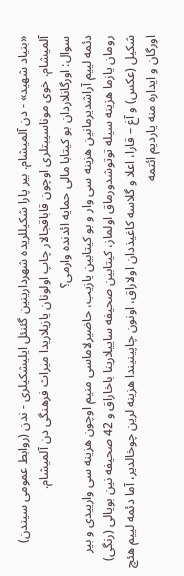«بنیاد شهید» - دن آلمیشام. بیر پارا شكیللریده شهردارینین گئنئل ایلیشكیلری - ندن (روابط عمومی سیندن) آلمیشام. خوی موناسیبتلری اوچون قاباقجالار چاپ اولونان یازیلاریدا میراث فرهنگی دن آلمیشام.
سوال: اورگانلاردان بو كیتابا مالی حمایه ائدنده وارمی؟
دئمه لییم آراشدیرمانین هزینه سی وار و بو كیتابین یازیب، حاضیرلاماسی منیم اوچون هزینه سی وارییدی و بیر رومان یازما هزینه سیله توتوشدورماق اولماز، كیتابین صحیفه ساییلارینا باخاراق و 42 صحیفه نین بویالی (رنگی) شكیل (عكس) و آغ – قارا، اعلا و گلاسه كاغیذدان اولاراق، اونون چاپینیندا هزینه لرین چوخالدیر، آما دئمه لییم هئچ اورگان و ایداره منه یاردیم ائتمه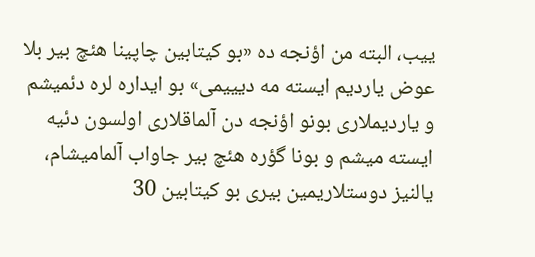ییب، البته من اؤنجه ده «بو كیتابین چاپینا هئچ بیر بلا عوض یاردیم ایسته مه دیییمی» بو ایداره لره دئمیشم و یاردیملاری بونو اؤنجه دن آلماقلاری اولسون دئیه ایسته میشم و بونا گؤره هئچ بیر جاواب آلمامیشام، یالنیز دوستلاریمین بیری بو كیتابین 30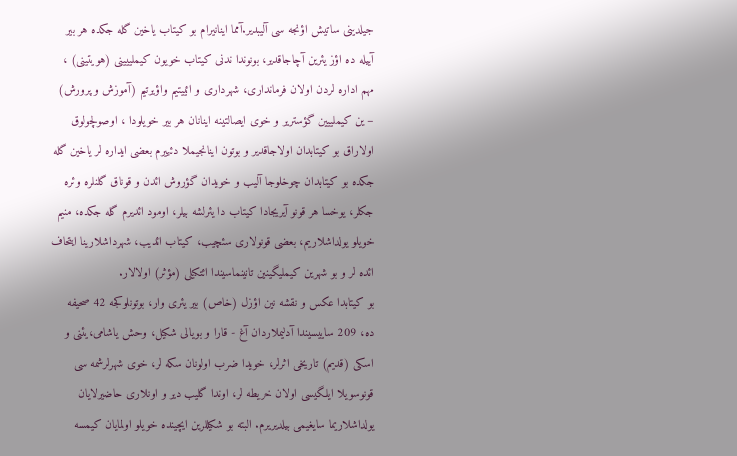جیلدینی ساتیش اؤنجه سی آلیبدیر.آمما اینانیرام بو كیتاب یاخین گله جكده هر بیر آییله ده اؤز یئرین آچاجاقدیر، بونوندا ندنی كیتاب خویون كیملییینی (هویتینی) ، مهم اداره لردن اولان فرمانداری، شهرداری و ائییتیم واؤیرتیم (آموزش و پرورش) – ین كیملییین گؤستریر و خوی ایصالتینه اینانان هر بیر خویلودا ، اوصولچولوق اولاراق بو كیتابدان اولاجاقدیر و بوتون اینانجیملا دئییرم بعضی ایداره لر یاخین گله جكده بو كیتابدان چوخلوجا آلیب و خویدان گؤروش ائدن و قوناق گلنلره وئره جكلر، یوخسا هر قونو آیریجادا كیتاب دا یئرلشه بیلر، اومود ائدیرم گله جكده، منیم خویلو یولداشلاریم، بعضی قونولاری سئچیب، كیتاب ائدیب، شهرداشلارینا ایتحاف ائده لر و بو شهرین كیملیگینین تانینماسیندا ائتكیلی (مؤثر) اولالار.
بو كیتابدا عكس و نقشه نین اؤزل (خاص) بیر یئری وار، بوتونلوكجه 42 صحیفه ده، 209 ساییسیندا آدلیملاردان آغ - قارا و بویالی شكیل، وحش یاشامی،یئنی و اسكی (قدیم) تاریخی اثرلر، خویدا ضرب اولونان سكه لر، خوی شهرلرشمه سی قونوسویلا ایلگیسی اولان خریطه لر، اوندا گلیب دیر و اونلاری حاضیرلایان یولداشلاریما سایغیمی بیلدیریرم. البته بو شكیللرین ایچینده خویلو اولمایان كیمسه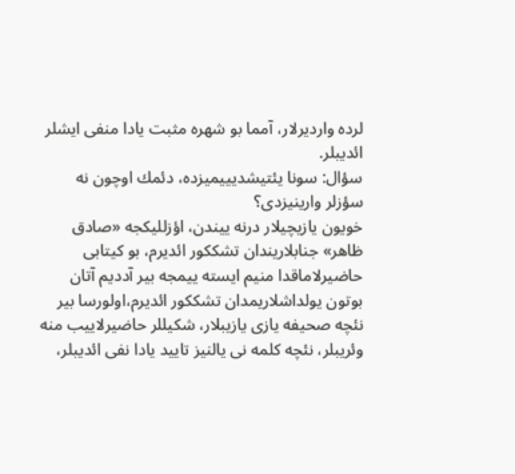لرده واردیرلار، آمما بو شهره مثبت یادا منفی ایشلر ائدیبلر.
سؤال: سونا یئتیشدیییمیزده، دئمك اوچون نه سؤزلر وارینیزدی؟
خویون یازیچیلار درنه ییندن، اؤزللیكجه «صادق ظاهر» جنابلاریندان تشككور ائدیرم، بو كیتابی حاضیرلاماقدا منیم ایسته ییمجه بیر آددیم آتان بوتون یولداشلاریمدان تشككور ائدیرم،اولورسا بیر نئچه صحیفه یازی یازیبلار، شكیللر حاضیرلاییب منه وئریبلر، نئچه كلمه نی یالنیز تایید یادا نفی ائدیبلر،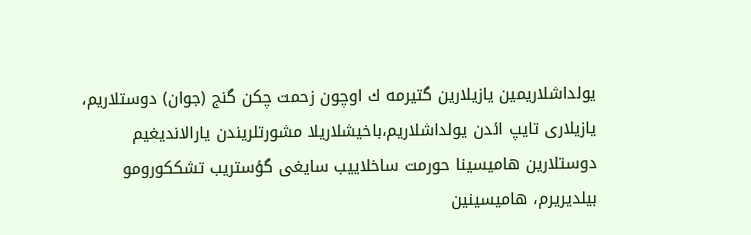یولداشلاریمین یازیلارین گتیرمه ك اوچون زحمت چكن گنج (جوان) دوستلاریم، یازیلاری تایپ ائدن یولداشلاریم،باخیشلاریلا مشورتلریندن یارالاندیغیم دوستلارین هامیسینا حورمت ساخلاییب سایغی گؤستریب تشككورومو بیلدیریرم، هامیسینین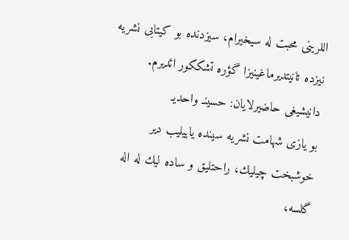اللرینی محبت له سیخیرام، سیزدنده بو كیتابی نشریه نیزده تانیتدیرماغینیزا گؤره تشككور ائدیرم.
دانیشیغی حاضیرلایان: حسینـ واحدیـ
بو یازی شهامت نشریه سینده یاییلیب دیر
خوشبخت چیلیك، راحتلیق و ساده لیك له اله گلسه،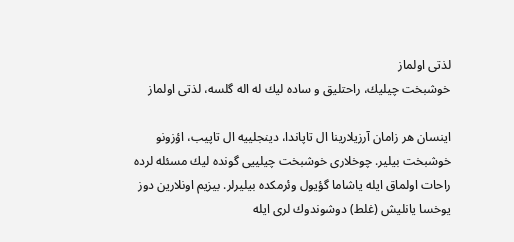لذتی اولماز
خوشبخت چیلیك، راحتلیق و ساده لیك له اله گلسه، لذتی اولماز

اینسان هر زامان آرزیلارینا ال تاپاندا، دینجلییه ال تاپیب، اؤزونو خوشبخت بیلیر. چوخلاری خوشبخت چیلییی گونده لیك مسئله لرده راحات اولماق ایله یاشاما گؤیول وئرمكده بیلیرلر. بیزیم اونلارین دوز یوخسا یانلیش (غلط) دوشوندوك لری ایله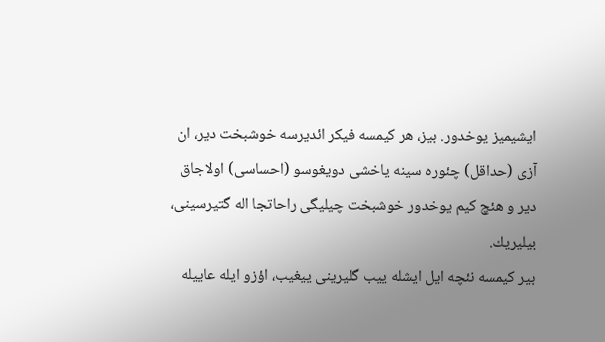ایشیمیز یوخدور. بیز، هر كیمسه فیكر ائدیرسه خوشبخت دیر، ان آزی (حداقل) چئوره سینه یاخشی دویغوسو (احساسی) اولاجاق دیر و هئچ كیم یوخدور خوشبخت چیلیگی راحاتجا اله گتیرسینی، بیلیریك.
بیر كیمسه نئچه ایل ایشله ییب گلیرینی ییغیب، اؤزو ایله عاییله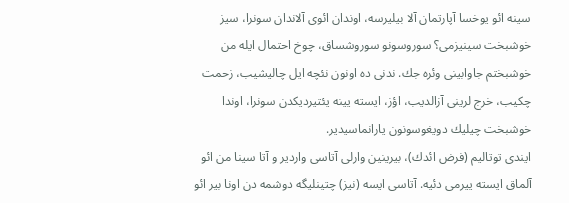سینه ائو یوخسا آپارتمان آلا بیلیرسه، اوندان ائوی آلاندان سونرا، سیز خوشبخت سینیزمی؟ سوروسونو سوروشساق، چوخ احتمال ایله من خوشبختم جاوابینی وئره جك. ندنی ده اونون نئچه ایل چالیشیب، زحمت چكیب، خرج لرینی آزالدیب، اؤز، ایسته یینه یئتیردیكدن سونرا، اوندا خوشبخت چیلیك دویغوسونون یارانماسیدیر.
ایندی توتالیم (فرض ائدك)، بیرینین وارلی آتاسی واردیر و آتا سینا من ائو آلماق ایسته ییرمی دئیه. آتاسی ایسه (نیز) چتینلیگه دوشمه دن اونا بیر ائو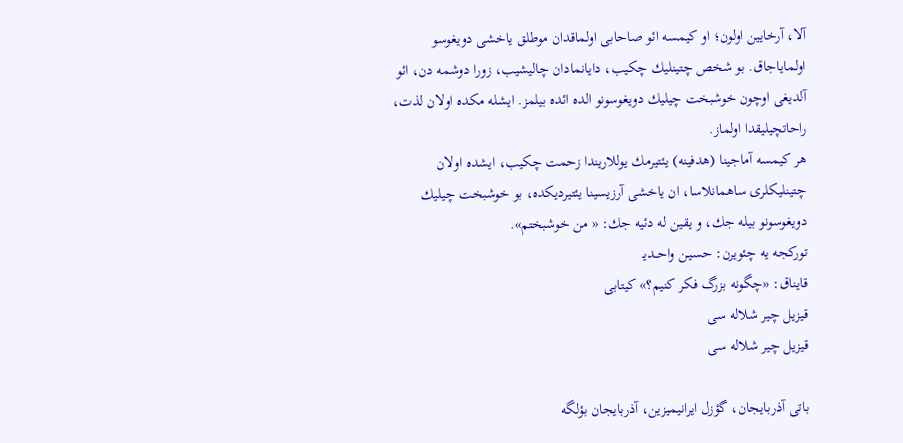آلا، آرخایین اولون؛ او كیمسه ائو صاحابی اولماقدان موطلق یاخشی دویغوسو اولمایاجاق. بو شخص چتینلیك چكیب، دایانمادان چالیشیب، زورا دوشمه دن، ائو آلدیغی اوچون خوشبخت چیلیك دویغوسونو الده ائده بیلمز. ایشله مكده اولان لذت، راحاتچیلیقدا اولماز.
هر كیمسه آماجینا (هدفینه) یئتیرمك یوللاریندا زحمت چكیب، ایشده اولان چتینلیكلری ساهمانلاسا، ان یاخشی آرزیسینا یئتیردیكده، بو خوشبخت چیلیك دویغوسونو بیله جك، و یقین له دئیه جك: « من خوشبختم».
توركجه یه چئویرن: حسیـن واحــدیـ
قایناق: «چگونه بزرگ فكر كنیم؟» كیتابی
قیزیل چیر شلاله سی
قیزیل چیر شلاله سی

باتی آذربایجان، گؤزل ایرانیمیزین، آذربایجان بؤلگه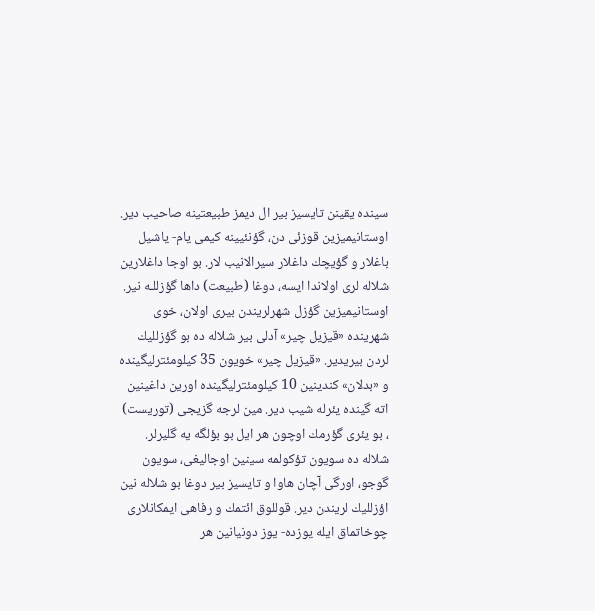سینده یقینن تایسیز بیر ال دیمز طبیعتینه صاحیب دیر. اوستانیمیزین قوزئی دن، گؤنئیینه كیمی یام- یاشیل باغلار و گؤیچك داغلار سیرالانیب لار. بو اوجا داغلارین شلاله لری اولاندا ایسه، دوغا (طبیعت) داها گؤزللـه نیر.
اوستانیمیزین گؤزل شهرلریندن بیری اولان، خوی شهرینده «قیزیل چیر» آدلی بیر شلاله ده بو گؤزللیك لردن بیریدیر. «قیزیل چیر» خویون 35 كیلومئترلیگینده و «بدلان» كندینین 10 كیلومئترلیگینده اورین داغینین اته گینده یئرله شیب دیر. مین لرجه گزیجی (توریست) ، بو یئری گؤرمك اوچون هر ایل بو بؤلگه یه گلیرلر. شلاله ده سویون تؤكولمه سینین اوجالیغی، سویون گوجو، اورگی آچان هاوا و تایسیز بیر دوغا بو شلاله نین اؤزللیك لریندن دیر. قوللوق ائتمك و رفاهی ایمكانلاری چوخاتماق ایله یوزده- یوز دونیانین هر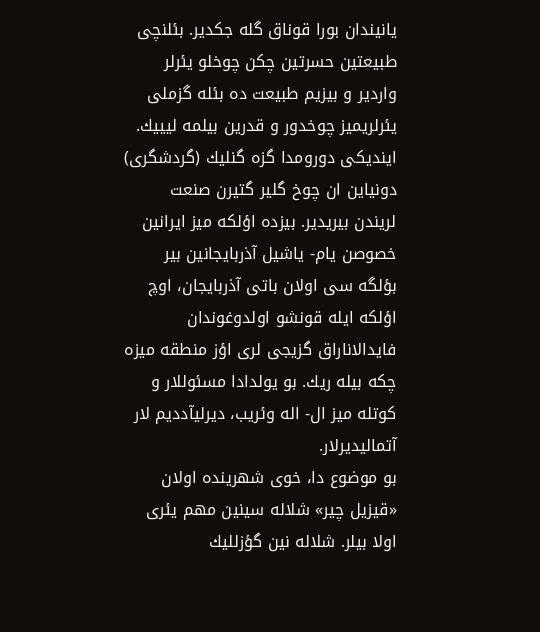یانیندان بورا قوناق گله جكدیر. بئلنچی طبیعتین حسرتین چكن چوخلو یئرلر واردیر و بیزیم طبیعت ده بئله گزملی یئرلریمیز چوخدور و قدرین بیلمه لیییك.
ایندیكی دورومدا گزه گنلیك (گردشگری) دونیاین ان چوخ گلیر گتیرن صنعت لریندن بیریدیر. بیزده اؤلكه میز ایرانین خصوصن یام- یاشیل آذربایجانین بیر بؤلگه سی اولان باتی آذربایجان، اوچ اؤلكه ایله قونشو اولدوغوندان فایدالاناراق گزیجی لری اؤز منطقه میزه چكه بیله ریك. بو یولدادا مسئوللار و كوتله میز ال- اله وئریب، دیرلیآددیم لار آتمالیدیرلار.
بو موضوع دا، خوی شهرینده اولان «قیزیل چیر» شلاله سینین مهم یئری اولا بیلر. شلاله نین گؤزللیك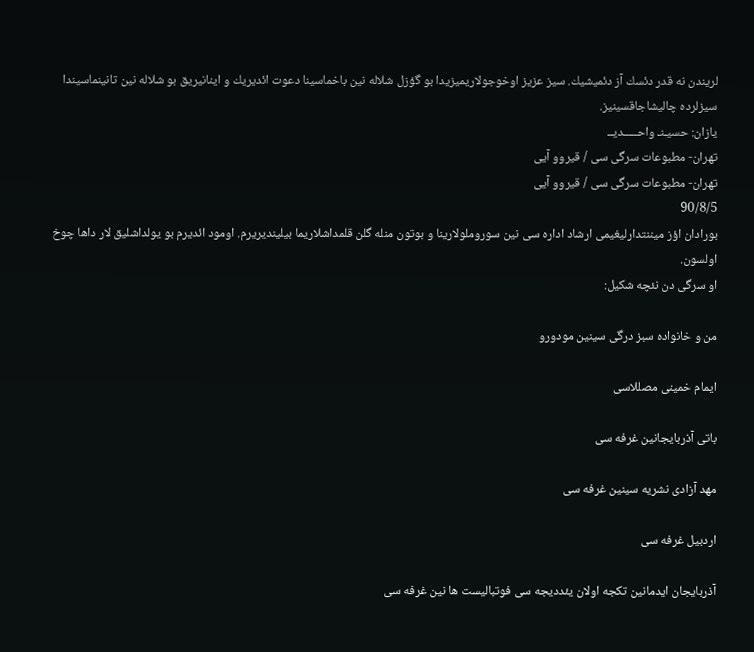لریندن نه قدر دئسك آز دئمیشیك. سیز عزیز اوخوجولاریمیزیدا بو گؤزل شلاله نین باخماسینا دعوت ائدیریك و اینانیریق بو شلاله نین تانینماسیندا سیزلرده چالیشاجاقسینیز.
یازان: حسیـنـ واحـــــدیــ
تهران- مطبوعات سرگی سی / قیروو آیی
تهران- مطبوعات سرگی سی / قیروو آیی
90/8/5
بورادان اؤز میننتدارلیغیمی ارشاد اداره سی نین سوروملولارینا و بوتون منله گلن قلمداشلاریما بیلیندیریرم. اومود ائدیرم بو یولداشلیق لار داها چوخ اولسون.
او سرگی دن نئچه شكیل:

من و خانواده سبز درگی سینین مودورو

ایمام خمینی مصللاسی

باتی آذربایجانین غرفه سی

مهد آزادی نشریه سینین غرفه سی

اردبیل غرفه سی

آذربایجان ایدمانین تكجه اولان یئددیجه سی فوتبالیست ها نین غرفه سی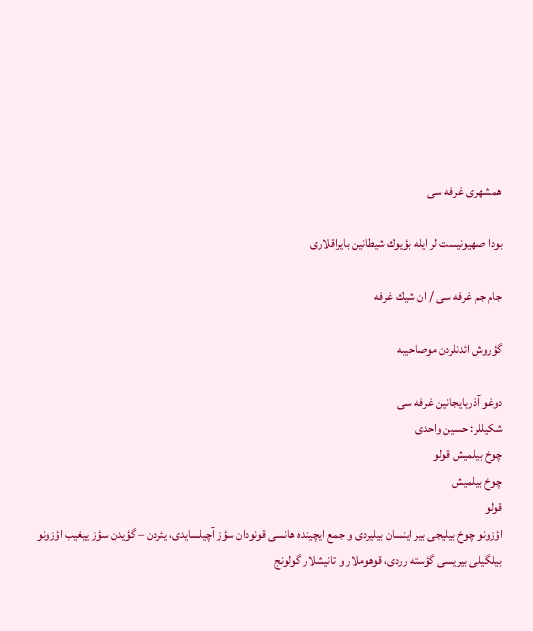همشهری غرفه سی

بودا صهیونیست لر ایله بؤیوك شیطانین بایراقلاری

جام جم غرفه سی / ان شیك غرفه

گؤروش ائدنلردن موصاحیبه

دوغو آذربایجانین غرفه سی
شكیللر: حسین واحدی
چوخ بیلمیش قولو
چوخ بیلمیش
قولو
اؤزونو چوخ بیلیجی بیر اینسان بیلیردی و جمع ایچینده هانسی قونودان سؤز آچیلسایدی، یئردن – گؤیدن سؤز ییغیب اؤزونو بیلگیلی بیریسی گؤسته رردی، قوهوملار و تانیشلار گولونج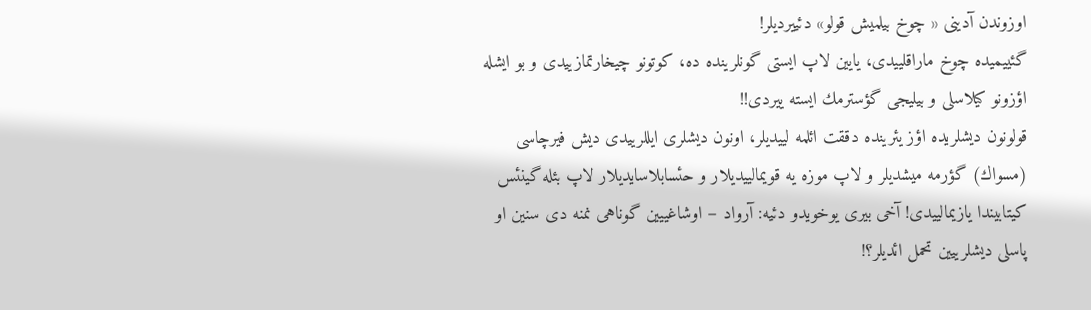اوزوندن آدینی « چوخ بیلمیش قولو» دئییردیلر!
گئییمیده چوخ ماراقلییدی، یایین لاپ ایستی گونلرینده ده، كوتونو چیخارتمازییدی و بو ایشله اؤزونو كیلاسلی و بیلیجی گؤسترمك ایسته ییردی!!
قولونون دیشلریده اؤز یئرینده دققت ائلمه لییدیلر، اونون دیشلری ایللرییدی دیش فیرچاسی (مسواك) گؤرمه میشدیلر و لاپ موزه یه قویمالییدیلار و حئسابلاسایدیلار لاپ بئله گینئس كیتابیندا یازیمالییدی! آخی بیری یوخویدو دئیه: آرواد – اوشاغییین گوناهی نمنه دی سنین او پاسلی دیشلرییین تحمل ائدیلر؟!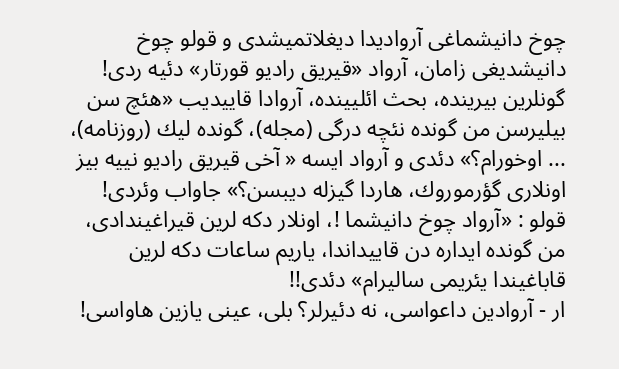چوخ دانیشماغی آروادیدا دیغلاتمیشدی و قولو چوخ دانیشدیغی زامان، آرواد «قیریق رادیو قورتار» دئیه ردی! گونلرین بیرینده، بحث ائلیینده، آروادا قاییدیب «هئچ سن بیلیرسن من گونده نئچه درگی (مجله)، گونده لیك (روزنامه)، ... اوخورام؟» دئدی و آرواد ایسه « آخی قیریق رادیو نییه بیز اونلاری گؤرموروك، هاردا گیزله دیبسن؟» جاواب وئردی!
قولو : «آرواد چوخ دانیشما !، اونلار دكه لرین قیراغیندادی، من گونده ایداره دن قاییداندا، یاریم ساعات دكه لرین قاباغیندا یئریمی سالیرام» دئدی!!
ار - آروادین داعواسی، نه دئیرلر؟ بلی، عینی یازین هاواسی!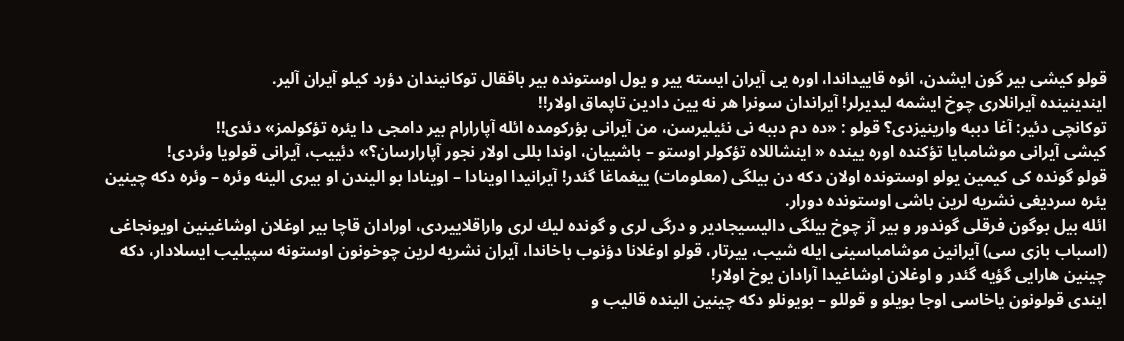قولو كیشی بیر گون ایشدن، ائوه قاییداندا، اوره یی آیران ایسته ییر و یول اوستونده بیر باققال توكانیندان دؤرد كیلو آیران آلیر.
ایندینینده آیرانلاری چوخ ایشمه لیدیرلر! آیراندان سونرا هر نه یین دادین تاپماق اولار!!
توكانچی دئیر: آغا دببه وارینیزدی؟ قولو : «ده دم دببه نی نئیلیرسن، من آیرانی بؤركومده ائله آپارارام بیر دامجی دا یئره تؤكولمز» دئدی!!
كیشی آیرانی موشامبایا تؤكنده اوره یینده « اینشاللاه تؤكولر اوستو – باشییان، اوندا بللی اولار نجور آپارارسان؟» دئییب، آیرانی قولویا وئردی!
قولو گونده كی كیمین یولو اوستونده اولان دكه دن بیلگی (معلومات) ییغماغا گئدر! آیرانیدا اوینادا – اوینادا بو الیندن او بیری الینه وئره – وئره دكه چینین یئره سردیغی نشریه لرین باشی اوستونده دورار.
ائله بیل بوگون فرقلی گوندور و بیر آز چوخ بیلگی دالیسیجادیر و درگی لری و گونده لیك لری واراقلاییردی، اورادان قاچا بیر اوغلان اوشاغینین اویونجاغی (اسباب بازی سی) آیرانین موشامباسینی ایله شیب، ییرتار، قولو اوغلانا دؤنوب باخاندا، آیران نشریه لرین چوخونون اوستونه سپیلیب ایسلادار، دكه چینین هارایی گؤیه گئدر و اوغلان اوشاغیدا آرادان یوخ اولار!
ایندی قولونون یاخاسی اوجا بویلو و قوللو – بویونلو دكه چینین الینده قالیب و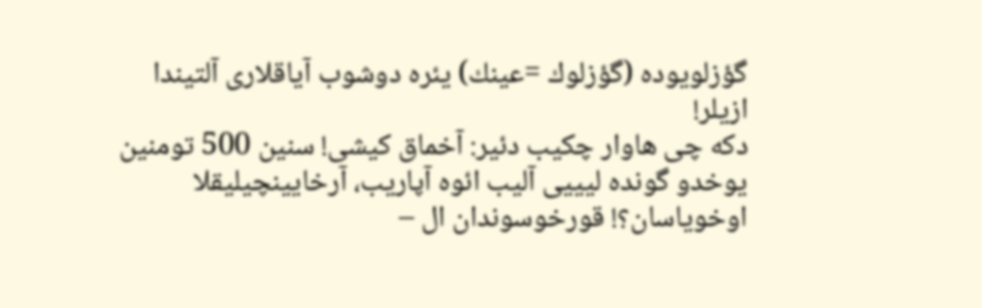گؤزلویوده (گؤزلوك =عینك) یئره دوشوب آیاقلاری آلتیندا ازیلر!
دكه چی هاوار چكیب دئیر: آخماق كیشی! سنین 500 تومنین یوخدو گونده لیییی آلیب ائوه آپاریب، آرخایینچیلیقلا اوخویاسان؟! قورخوسوندان ال –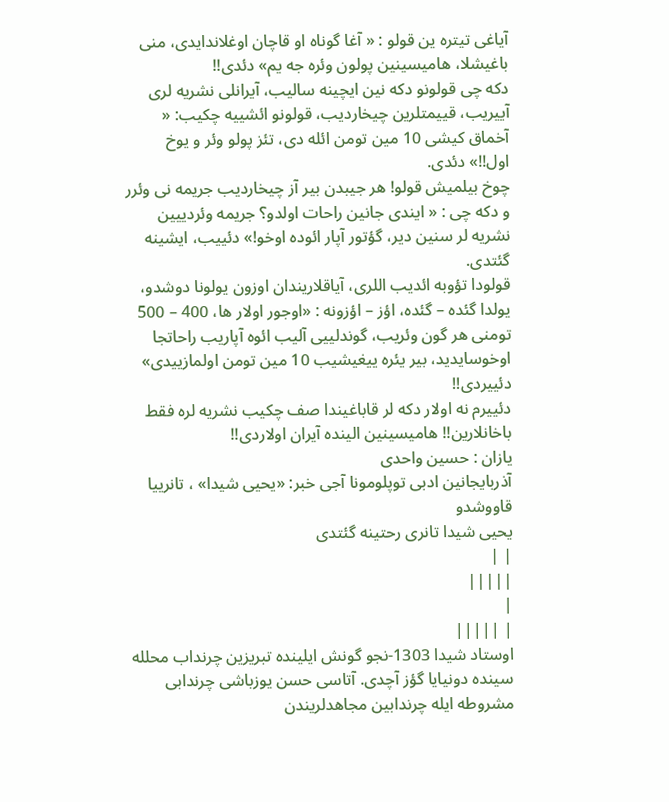آیاغی تیتره ین قولو : « آغا گوناه او قاچان اوغلاندایدی، منی باغیشلا، هامیسینین پولون وئره جه یم» دئدی!!
دكه چی قولونو دكه نین ایچینه سالیب، آیرانلی نشریه لری آییریب، قییمتلرین چیخاردیب، قولونو ائشییه چكیب: « آخماق كیشی 10 مین تومن ائله دی، تئز پولو وئر و یوخ اول!!» دئدی.
چوخ بیلمیش قولو! هر جیبدن بیر آز چیخاردیب جریمه نی وئرر و دكه چی : « ایندی جانین راحات اولدو؟ جریمه وئردییین نشریه لر سنین دیر، گؤتور آپار ائوده اوخو!» دئییب، ایشینه گئتدی.
قولودا تؤوبه ائدیب اللری، آیاقلاریندان اوزون یولونا دوشدو، یولدا گئده – گئده، اؤز – اؤزونه : «اوجور اولار ها، 400 – 500 تومنی هر گون وئریب، گوندلییی آلیب ائوه آپاریب راحاتجا اوخوسایدید، بیر یئره ییغیشیب 10 مین تومن اولمازییدی» دئییردی!!
دئییرم نه اولار دكه لر قاباغیندا صف چكیب نشریه لره فقط باخانلارین!! هامیسینین الینده آیران اولاردی!!
یازان : حسین واحدی
آذربایجانین ادبی توپلومونا آجی خبر: «یحیی شیدا» ، تانرییا قاووشدو
یحیی شیدا تانری رحتینه گئتدی
| |
|||||
|
| |||||
اوستاد شیدا 1303-نجو گونش ایلینده تبریزین چرنداب محلله سینده دونیایا گؤز آچدی. آتاسی حسن یوزباشی چرندابی مشروطه ایله چرندابین مجاهدلریندن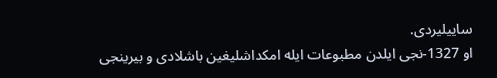ساییلیردی.
او 1327-نجی ایلدن مطبوعات ایله امكداشلیغین باشلادی و بیرینجی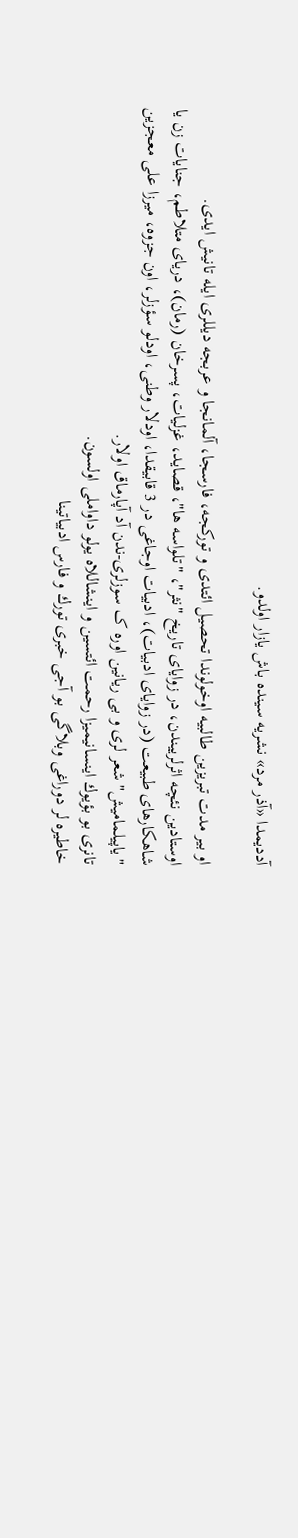آددیمدا «آذر مرد» نشریه سینده باش یازار اولدو.

او بیر مدت تبریزین طالبیه اوخولوندا تحصیل ائتدی و توركجه، فارسجا، آلمانجا و عربجه دیللری ایله تانیش ایدی.
اوستادین نئچه اثرلرییندن، در زوایای تاریخ "نثر"، "تلواسه ها"، قصاید، غزلیات، پسرخان (رمان)، دریای متلاطم، جنایات زن یا شاهکارهای طبیعت (در زوایای ادبیات)، ادبیات اوجاغی در 3 قابیقدا، اودلار وطنی، اودلو سؤزلر، اون جزوه، میرزا علی معجزین "یاپیلمامیش" شعر لری و بی ریانین اوره ک سوزلری-ندن آد آپارماق اولار.
تانری بو بؤیوك اینسانیمیزا رحمت ائتسین و اینشاللاه یولو داواملی اولسون.
خاطیره لر دوراغی وبلاگی بو آجی خبری تورك و فارس ادبیاتینا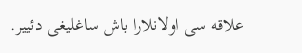علاقه سی اولانلارا باش ساغلیغی دئییر.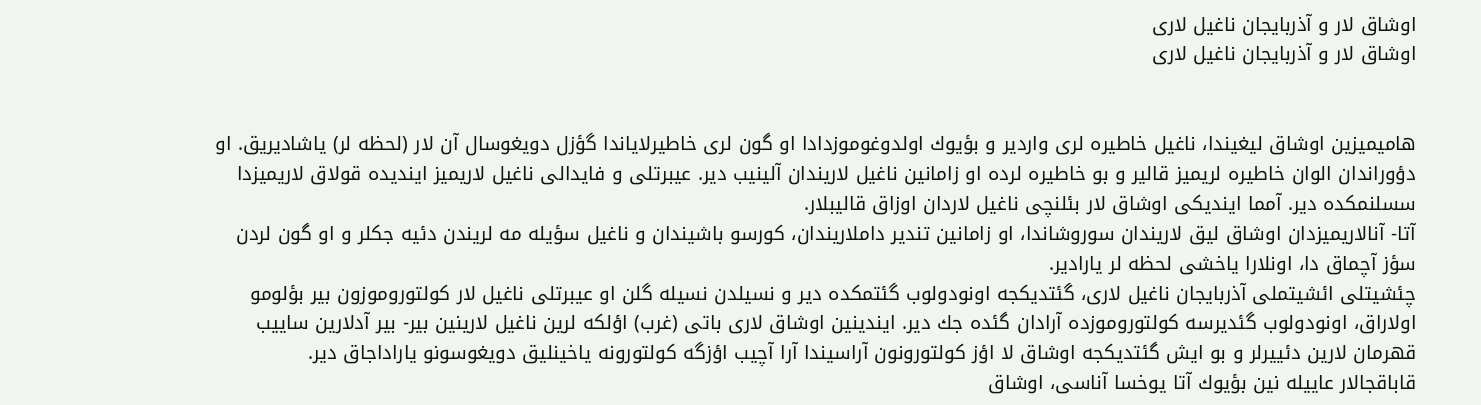اوشاق لار و آذربایجان ناغیل لاری
اوشاق لار و آذربایجان ناغیل لاری


هامیمیزین اوشاق لیغیندا، ناغیل خاطیره لری واردیر و بؤیوك اولدوغوموزدادا او گون لری خاطیرلایاندا گؤزل دویغوسال آن لار (لحظه لر) یاشادیریق. او دؤوراندان الوان خاطیره لریمیز قالیر و بو خاطیره لرده او زامانین ناغیل لاریندان آلینیب دیر. عیبرتلی و فایدالی ناغیل لاریمیز ایندیده قولاق لاریمیزدا سسلنمكده دیر. آمما ایندیكی اوشاق لار بئلنچی ناغیل لاردان اوزاق قالیبلار.
آتا- آنالاریمیزدان اوشاق لیق لاریندان سوروشاندا، او زامانین تندیر داملاریندان، كورسو باشیندان و ناغیل سؤیله مه لریندن دئیه جكلر و او گون لردن سؤز آچماق دا، اونلارا یاخشی لحظه لر یارادیر.
چئشیتلی ائشیتملی آذربایجان ناغیل لاری، گئتدیكجه اونودولوب گئتمكده دیر و نسیلدن نسیله گلن او عیبرتلی ناغیل لار كولتوروموزون بیر بؤلومو اولاراق، اونودولوب گئدیرسه كولتوروموزده آرادان گئده جك دیر. ایندینین اوشاق لاری باتی (غرب) اؤلكه لرین ناغیل لارینین بیر- بیر آدلارین ساییب قهرمان لارین دئییرلر و بو ایش گئتدیكجه اوشاق لا اؤز كولتورونون آراسیندا آرا آچیب اؤزگه كولتورونه یاخینلیق دویغوسونو یاراداجاق دیر.
قاباقجالار عاییله نین بؤیوك آتا یوخسا آناسی، اوشاق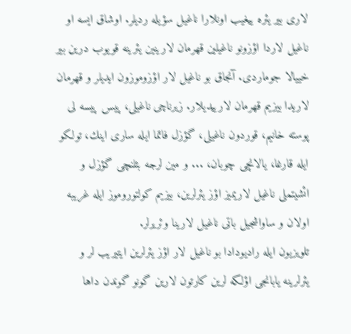لاری بیر یئره ییغیب اونلارا ناغیل سؤیله ردیلر. اوشاق ایسه او ناغیل لاردا اؤزونو ناغیلین قهرمان لارینین یئرینه قویوب درین بیر خییالا جوماردی. آنجاق بو ناغیل لار اؤزوموزون ایدیلر و قهرمان لاریدا بیزیم قهرمان لارییدیلار. زیرناچی ناغیلی، پیس پیسه لی پوسته خانیم، قوردون ناغیلی، گؤزل فاتما ایله ساری اینك، تولكو ایله قارغا، یالانچی چوبان، ... و مین لرجه بئلنچی گؤزل و ائشیتملی ناغیل لاریمیز اؤز یئرلرین، بیزیم كولتوروموز ایله غریبه اولان و ساواشجیل باتی ناغیل لارینا وئریرلر.
تلویزیون ایله رادیودادا بو ناغیل لار اؤز یئرلرین ایتیریب لر و یئرلرینه یابانجی اؤلكه لرین كارتون لارین گونو گوندن داها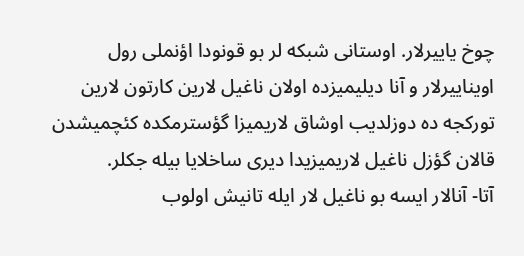چوخ یاییرلار. اوستانی شبكه لر بو قونودا اؤنملی رول اویناییرلار و آنا دیلیمیزده اولان ناغیل لارین كارتون لارین توركجه ده دوزلدیب اوشاق لاریمیزا گؤسترمكده كئچمیشدن قالان گؤزل ناغیل لاریمیزیدا دیری ساخلایا بیله جكلر.
آتا- آنالار ایسه بو ناغیل لار ایله تانیش اولوب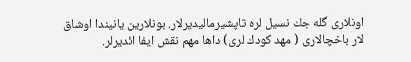اونلاری گله جك نسیل لره تاپشیرمالیدیرلار. بونلارین یانیندا اوشاق لار باخچالاری ( مهد كودك لری) داها مهم نقش ایفا ائدیرلر.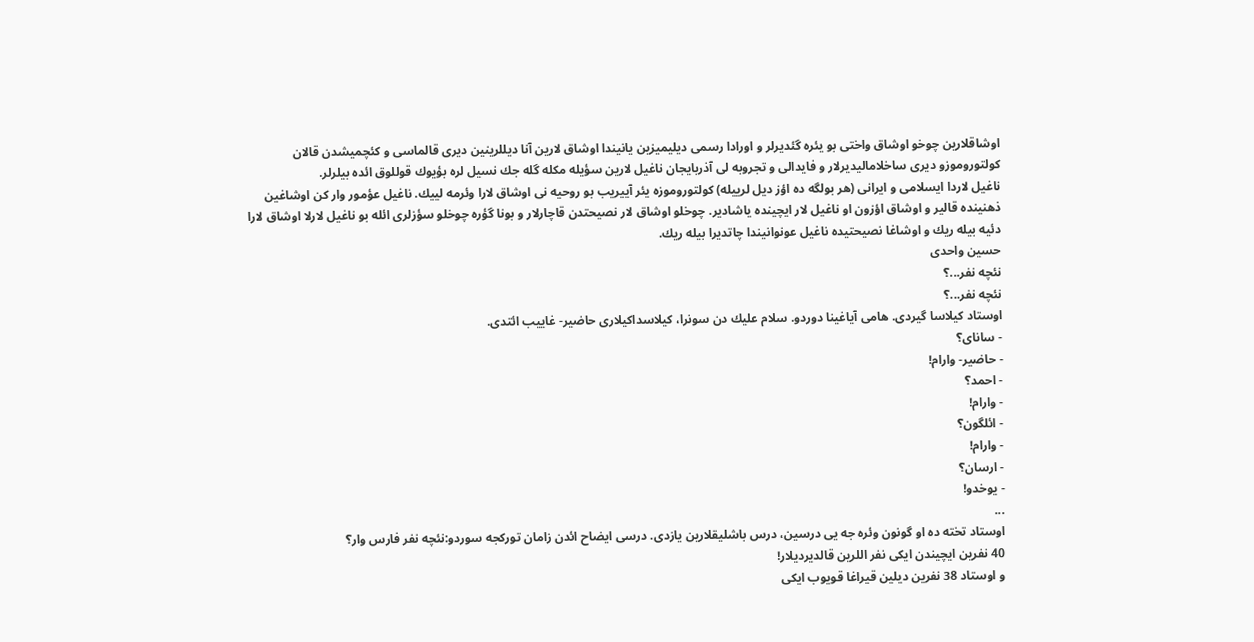اوشاقلارین چوخو اوشاق واختی بو یئره گئدیرلر و اورادا رسمی دیلیمیزین یانیندا اوشاق لارین آنا دیللرینین دیری قالماسی و كئچمیشدن قالان كولتوروموزو دیری ساخلامالیدیرلار و فایدالی و تجروبه لی آذربایجان ناغیل لارین سؤیله مكله گله جك نسیل لره بؤیوك قوللوق ائده بیلرلر.
ناغیل لاردا ایسلامی و ایرانی (هر بولگه ده اؤز دیل لرییله) كولتوروموزه یئر آییریب بو روحیه نی اوشاق لارا وئرمه لییك. ناغیل عؤمور وار كن اوشاغین ذهنینده قالیر و اوشاق اؤزون او ناغیل لار ایچینده یاشادیر. چوخلو اوشاق لار نصیحتدن قاچارلار و بونا گؤره چوخلو سؤزلری ائله بو ناغیل لارلا اوشاق لارا دئیه بیله ریك و اوشاغا نصیحتیده ناغیل عونوانیندا چاتدیرا بیله ریك.
حسین واحدی
نئچه نفر...؟
نئچه نفر...؟
اوستاد كیلاسا گیردی. هامی آیاغینا دوردو. سلام علیك دن سونرا، كیلاسداكیلاری حاضیر- غاییب ائتدی.
- سانای؟
- حاضیر- وارام!
- احمد؟
- وارام!
- ائلگون؟
- وارام!
- ارسان؟
- یوخدو!
...
اوستاد تخته ده او گونون وئره جه یی درسین، درس باشلیقلارین یازدی. درسی ایضاح ائدن زامان توركجه سوردو:نئچه نفر فارس وار؟
40 نفرین ایچیندن ایكی نفر اللرین قالدیردیلار!
و اوستاد 38 نفرین دیلین قیراغا قویوب ایكی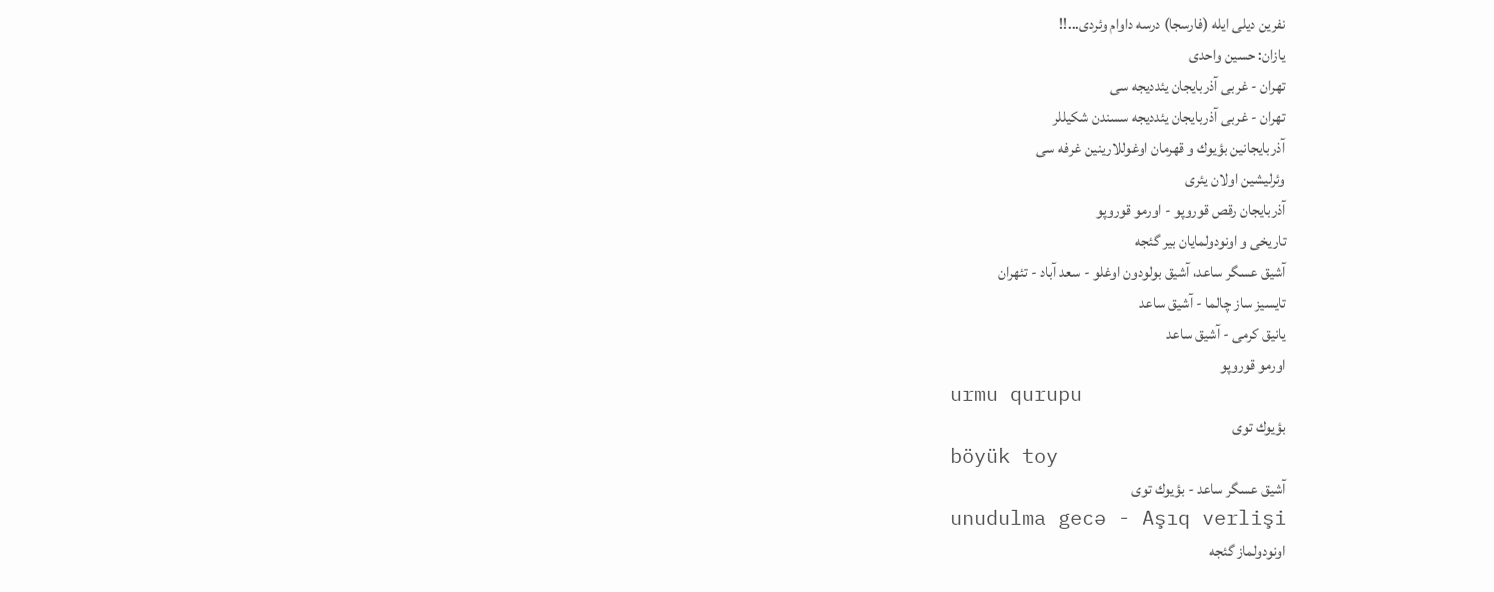نفرین دیلی ایله (فارسجا) درسه داوام وئردی...!!
یازان: حسین واحدی
تهران - غربی آذربایجان یئددیجه سی
تهران - غربی آذربایجان یئددیجه سسندن شكیللر
آذربایجانین بؤیوك و قهرمان اوغوللارینین غرفه سی
وئرلیشین اولان یئری
آذربایجان رقص قوروپو - اورمو قوروپو
تاریخی و اونودولمایان بیر گئجه
آشیق عسگر ساعد، آشیق بولودون اوغلو - سعد آباد - تئهران
تایسیز ساز چالما - آشیق ساعد
یانیق كرمی - آشیق ساعد
اورمو قوروپو
urmu qurupu
بؤیوك توی
böyük toy
آشیق عسگر ساعد - بؤیوك توی
unudulma gecə - Aşıq verlişi
اونودولماز گئجه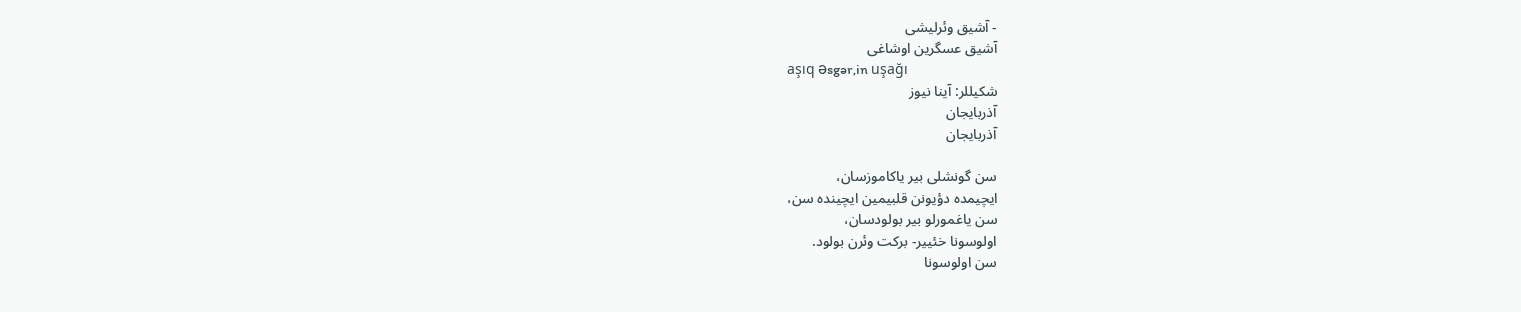- آشیق وئرلیشی
آشیق عسگرین اوشاغی
aşıq Əsgər,in uşağı
شكیللر: آینا نیوز
آذربایجان
آذربایجان

سن گونشلی بیر یاكاموزسان،
ایچیمده دؤیونن قلبیمین ایچینده سن،
سن یاغمورلو بیر بولودسان،
اولوسونا خئییر- بركت وئرن بولود.
سن اولوسونا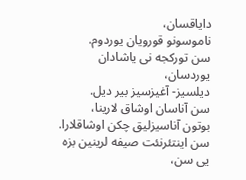دایاقسان،
ناموسونو قورویان یوردوم.
سن توركجه نی یاشادان یوردسان،
دیلسیز- آغیزسیز بیر دیل.
سن آناسان اوشاق لارینا،
بوتون آناسیزلیق چكن اوشاقلارا.
سن اینتئرنئت صیفه لرینین بزه یی سن،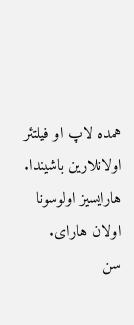همده لاپ او فیلتئر اولانلارین باشیندا.
هارایسیز اولوسونا اولان هارای.
سن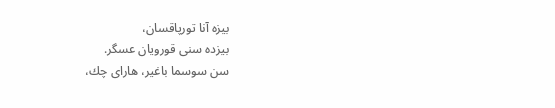بیزه آنا تورپاقسان،
بیزده سنی قورویان عسگر.
سن سوسما باغیر، هارای چك،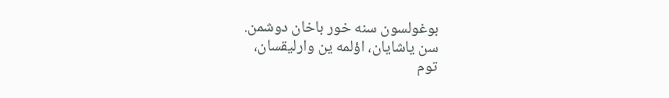بوغولسون سنه خور باخان دوشمن.
سن یاشایان، اؤلمه ین وارلیقسان،
توم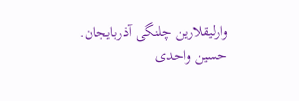وارلیقلارین چلنگی آذربایجان.
حسین واحدی